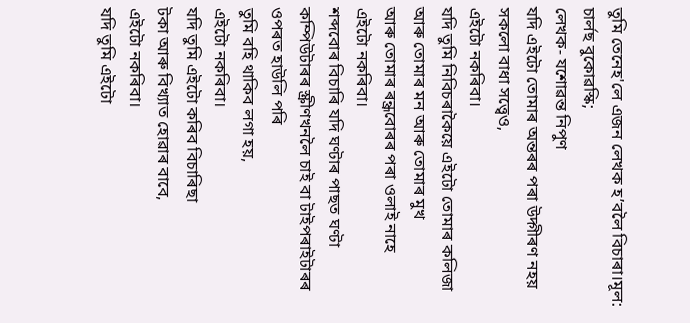তুমি তেনেহ'লে এজন লেখক হ’বলৈ বিচাৰা।মূল: চাৰ্লছ বুকোৱস্কি;
লেখক- যশোৱন্ত নিপুণ
যদি এইটো তোমাৰ অন্তৰৰ পৰা উদ্গীৰণ নহয়
সকলো বাধা সত্ত্বেও,
এইটো নকৰিবা।
যদি তুমি নিবিচৰাকৈয়ে এইটো তোমাৰ কলিজা আৰু তোমাৰ মন আৰু তোমাৰ মুখ
আৰু তোমাৰ ৰন্ধ্ৰবোৰৰ পৰা ওলাই নাহে
এইটো নকৰিবা।
শব্দবোৰ বিচাৰি যদি ঘণ্টাৰ পাছত ঘণ্টা কম্পিউটাৰৰ স্ক্ৰীণখনলৈ চাই বা টাইপৰাইটাৰৰ ওপৰত হাউলি পৰি
তুমি বহি থাকিব লগা হয়,
এইটো নকৰিবা।
যদি তুমি এইটো কৰিব বিচাৰিছা
টকা আৰু বিখ্যাত হোৱাৰ বাবে,
এইটো নকৰিবা।
যদি তুমি এইটো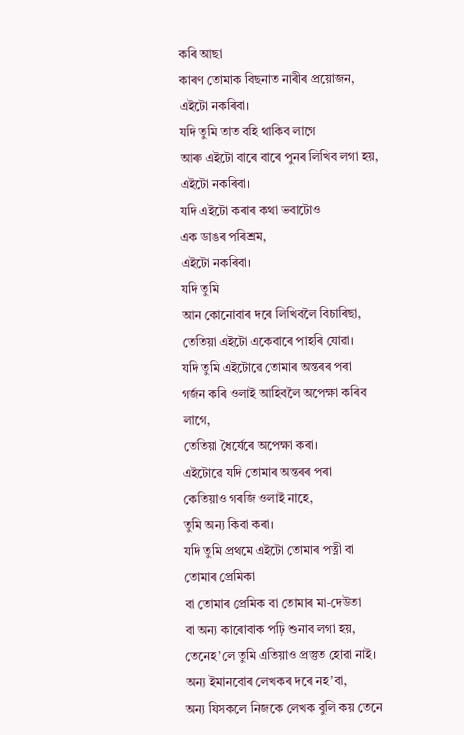কৰি আছা
কাৰণ তোমাক বিছনাত নাৰীৰ প্ৰয়োজন,
এইটো নকৰিবা।
যদি তুমি তাত বহি থাকিব লাগে
আৰু এইটো বাৰে বাৰে পুনৰ লিখিব লগা হয়,
এইটো নকৰিবা।
যদি এইটো কৰাৰ কথা ভবাটোও
এক ডাঙৰ পৰিশ্ৰম,
এইটো নকৰিবা।
যদি তুমি
আন কোনোবাৰ দৰে লিখিবলৈ বিচাৰিছা,
তেতিয়া এইটো একেবাৰে পাহৰি যোৱা।
যদি তুমি এইটোৱে তোমাৰ অন্তৰৰ পৰা
গৰ্জন কৰি ওলাই আহিবলৈ অপেক্ষা কৰিব লাগে,
তেতিয়া ধৈৰ্যেৰে অপেক্ষা কৰা।
এইটোৱে যদি তোমাৰ অন্তৰৰ পৰা
কেতিয়াও গৰজি ওলাই নাহে,
তুমি অন্য কিবা কৰা।
যদি তুমি প্ৰথমে এইটো তোমাৰ পত্নী বা তোমাৰ প্ৰেমিকা
বা তোমাৰ প্ৰেমিক বা তোমাৰ মা-দেউতা
বা অন্য কাৰোবাক পঢ়ি শুনাব লগা হয়,
তেনেহ’লে তুমি এতিয়াও প্ৰস্তুত হোৱা নাই।
অন্য ইমানবোৰ লেখকৰ দৰে নহ’বা,
অন্য যিসকলে নিজকে লেখক বুলি কয় তেনে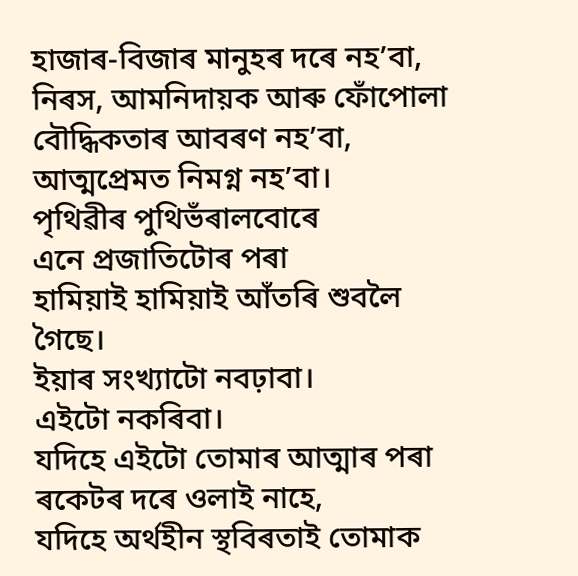হাজাৰ-বিজাৰ মানুহৰ দৰে নহ’বা,
নিৰস, আমনিদায়ক আৰু ফোঁপোলা বৌদ্ধিকতাৰ আবৰণ নহ’বা,
আত্মপ্ৰেমত নিমগ্ন নহ’বা।
পৃথিৱীৰ পুথিভঁৰালবোৰে
এনে প্ৰজাতিটোৰ পৰা
হামিয়াই হামিয়াই আঁতৰি শুবলৈ গৈছে।
ইয়াৰ সংখ্যাটো নবঢ়াবা।
এইটো নকৰিবা।
যদিহে এইটো তোমাৰ আত্মাৰ পৰা
ৰকেটৰ দৰে ওলাই নাহে,
যদিহে অৰ্থহীন স্থবিৰতাই তোমাক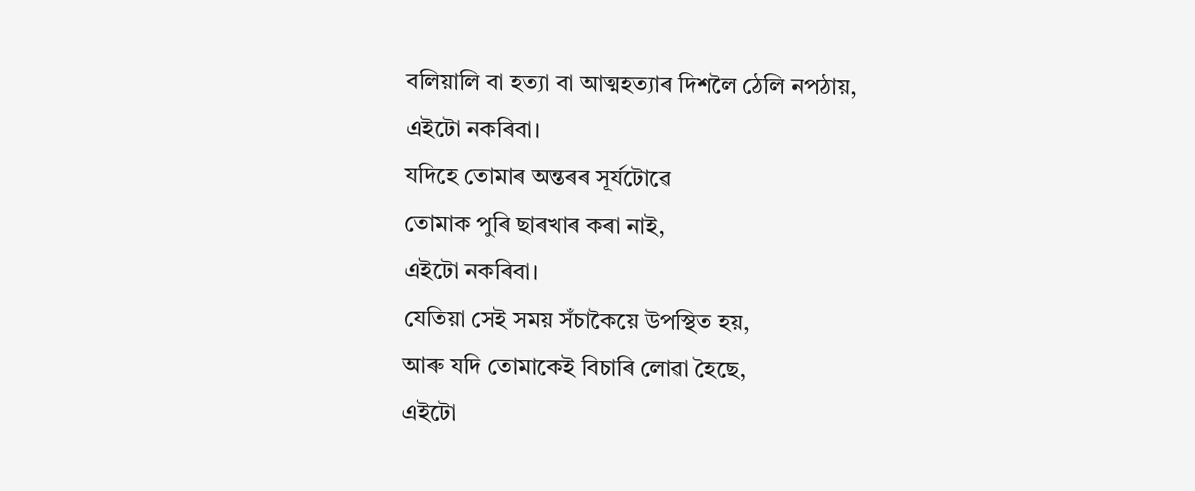বলিয়ালি বা হত্যা বা আত্মহত্যাৰ দিশলৈ ঠেলি নপঠায়,
এইটো নকৰিবা।
যদিহে তোমাৰ অন্তৰৰ সূৰ্যটোৱে
তোমাক পুৰি ছাৰখাৰ কৰা নাই,
এইটো নকৰিবা।
যেতিয়া সেই সময় সঁচাকৈয়ে উপস্থিত হয়,
আৰু যদি তোমাকেই বিচাৰি লোৱা হৈছে,
এইটো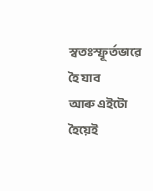স্বতঃস্ফূৰ্তভাৱে হৈ যাব
আৰু এইটো হৈয়েই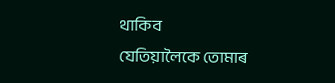থাকিব
যেতিয়ালৈকে তোমাৰ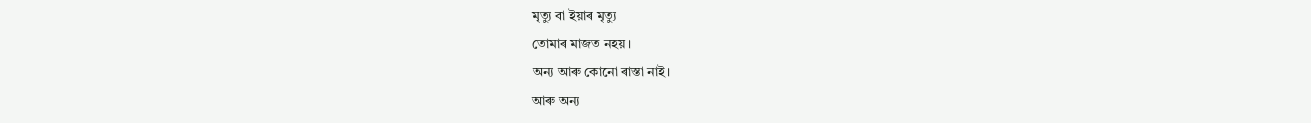মৃত্যু বা ইয়াৰ মৃত্যু
তোমাৰ মাজত নহয়।
অন্য আৰু কোনো ৰাস্তা নাই।
আৰু অন্য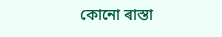কোনো ৰাস্তা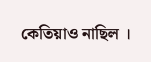কেতিয়াও নাছিল ।